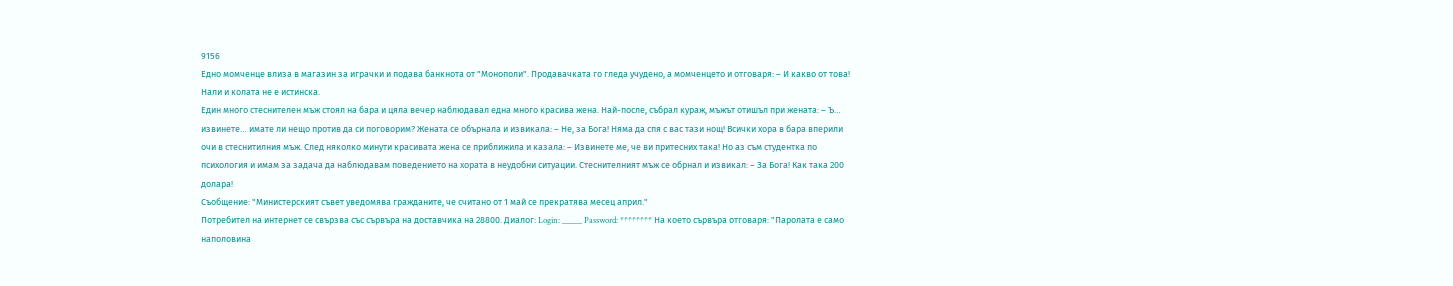9156
Едно момченце влиза в магазин за играчки и подава банкнота от "Монополи". Продавачката го гледа учудено, а момченцето и отговаря: – И какво от това! Нали и колата не е истинска.
Един много стеснителен мъж стоял на бара и цяла вечер наблюдавал една много красива жена. Най-после, събрал кураж, мъжът отишъл при жената: – Ъ… извинете… имате ли нещо против да си поговорим? Жената се обърнала и извикала: – Не, за Бога! Няма да спя с вас тази нощ! Всички хора в бара вперили очи в стеснитилния мъж. След няколко минути красивата жена се приближила и казала: – Извинете ме, че ви притесних така! Но аз съм студентка по психология и имам за задача да наблюдавам поведението на хората в неудобни ситуации. Стеснителният мъж се обрнал и извикал: – За Бога! Как така 200 долара!
Съобщение: "Министерският съвет уведомява гражданите, че считано от 1 май се прекратява месец април."
Потребител на интернет се свързва със сървъра на доставчика на 28800. Диалог: Login: _____ Password: ******** На което сървъра отговаря: "Паролата е само наполовина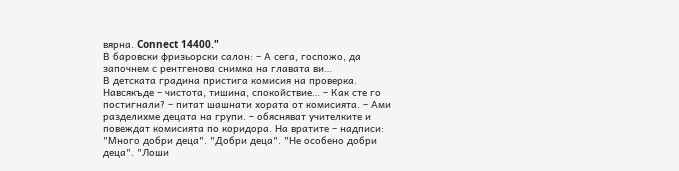вярна. Connect 14400."
В баровски фризьорски салон: – А сега, госпожо, да започнем с рентгенова снимка на главата ви…
В детската градина пристига комисия на проверка. Навсякъде – чистота, тишина, спокойствие… – Как сте го постигнали? – питат шашнати хората от комисията. – Ами разделихме децата на групи. – обясняват учителките и повеждат комисията по коридора. На вратите – надписи: "Много добри деца". "Добри деца". "Не особено добри деца". "Лоши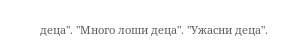деца". "Много лоши деца". "Ужасни деца".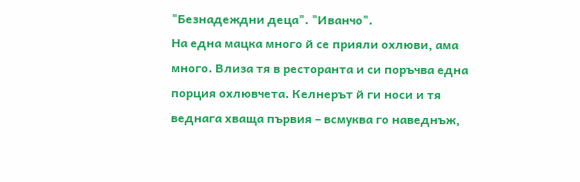"Безнадеждни деца". "Иванчо".
На една мацка много й се прияли охлюви, ама много. Влиза тя в ресторанта и си поръчва една порция охлювчета. Келнерът й ги носи и тя веднага хваща първия – всмуква го наведнъж,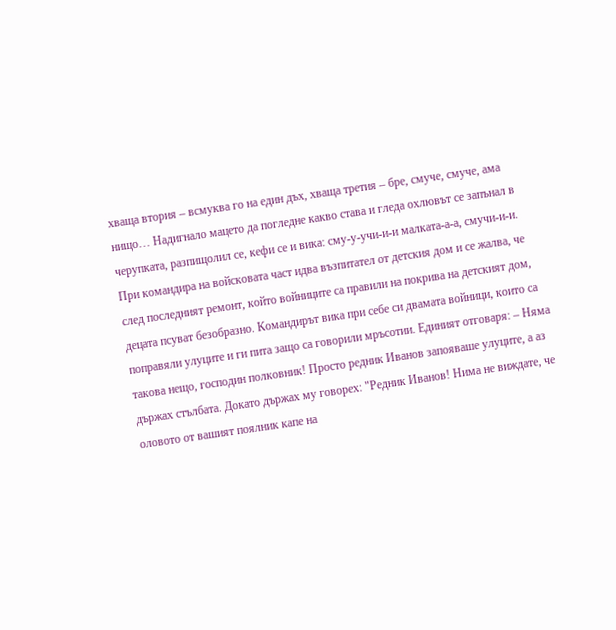хваща втория – всмуква го на един дъх, хваща третия – бре, смуче, смуче, ама нищо… Надигнало мацето да погледне какво става и гледа охлювът се запънал в черупката, разпищолил се, кефи се и вика: сму-у-учи-и-и малката-а-а, смучи-и-и.
При командира на войсковата част идва възпитател от детския дом и се жалва, че след последният ремонт, който войниците са правили на покрива на детският дом, децата псуват безобразно. Командирът вика при себе си двамата войници, които са поправяли улуците и ги пита защо са говорили мръсотии. Единият отговаря: – Няма такова нещо, господин полковник! Просто редник Иванов запояваше улуците, а аз държах стълбата. Докато държах му говорех: "Редник Иванов! Нима не виждате, че оловото от вашият поялник капе на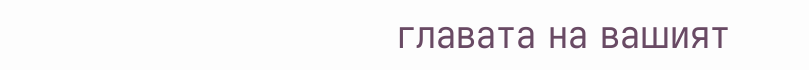главата на вашият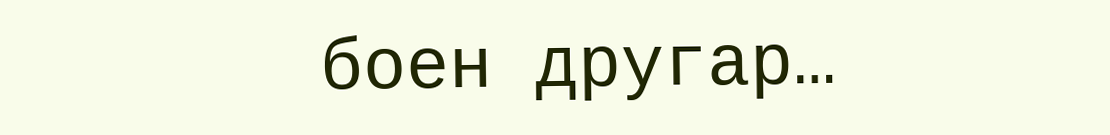боен другар…